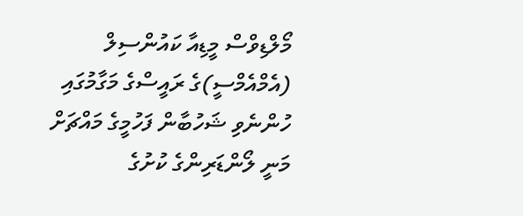މޯލްޑިވްސް މީޑިއާ ކައުންސިލް (އެމްއެމްސީ)ގެ ރައީސްގެ މަގާމުގައި ހުންނެވި ޝަހުބާން ފަހުމީގެ މައްޗަށް މަނީ ލޯންޑަރިންގެ ކުށުގެ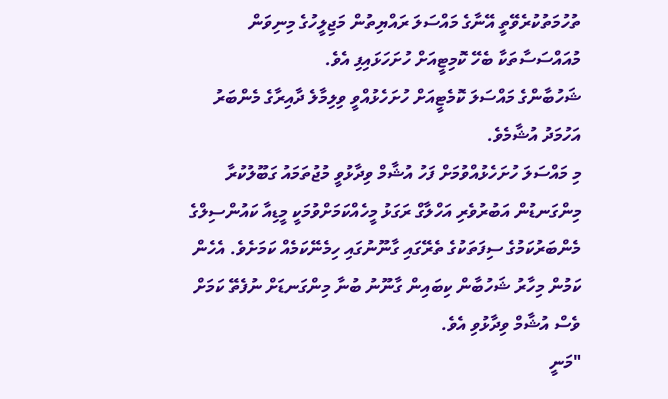ތުހުމަތުކުރެވޭތީ އޭނާގެ މައްސަލަ ރައްޔިތުން މަޖިލީހުގެ މިނިވަން މުއައްސަސާތަކާ ބެހޭ ކޮމިޓީއަށް ހުށަހަޅައިފި އެވެ.
ޝަހުބާންގެ މައްސަލަ ކޮމެޓީއަށް ހުށަހެޅުއްވީ ވިލިމާލެ ދާއިރާގެ މެންބަރު އަހުމަދު އުޝާމެވެ.
މި މައްސަލަ ހުށަހެޅުއްވުމަށް ފަހު އުޝާމް ވިދާޅުވީ މުޖުތަމައު ގަބޫލުކުރާ މިންގަނޑުން އަބުރުވެރި އަހްލާގް ރަގަޅު މީހެއްކަމަށްވުމަކީ މީޑިއާ ކައުންސިލްގެ މެންބަރުކަމުގެ ސިފަތަކުގެ ތެރޭގައި ގާނޫނުގައި ހިމެނޭކަމެއް ކަމަށެވެ. އެހެން ކަމުން މިހާރު ޝަހުބާން ކިބައިން ގާނޫނު ބުނާ މިންގަނޑަށް ނުފެތޭ ކަމަށް ވެސް އުޝާމް ވިދާޅުވި އެވެ.
"މަނީ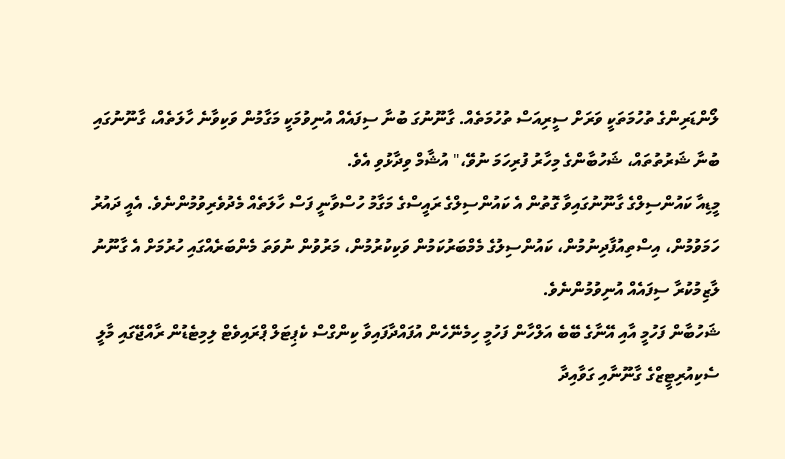ލޯންޑަރިންގެ ތުހުމަތަކީ ވަރަށް ސީރިއަސް ތުހުމަތެއް. ގާނޫނުގަ ބުނާ ސިފައެއް އުނިވުމަކީ މަގާމުން ވަކިވާނެ ހާލަތެއް، ގާނޫނުގައި ބުނާ ޝަރުތުތައް، ޝަހުބާންގެ މިހާރު ފުރިހަމަ ނުވޭ،" އުޝާމް ވިދާޅުވި އެވެ.
މީޑިއާ ކައުންސިލްގެ ގާނޫނުގައިވާ ގޮތުން އެ ކައުންސިލްގެ ރައީސްގެ މަގާމު ހުސްވާނީ ފަސް ހާލަތެއް މެދުވެރިވުމުންނެވެ. އެއީ ދައުރު ހަމަވުމުން، އިސްތިއުފާދިނުމުން، ކައުންސިލުގެ މެމްބަރުކަމުން ވަކިކުރުމުން، މަރުވުން ނުވަތަ މެންބަރެއްގައި ހުރުމަށް އެ ގާނޫނު ލާޒިމުކުރާ ސިފައެއް އުނިވުމުންނެވެ.
ޝަހުބާން ފަހުމީ އާއި އޭނާގެ ބޭބެ އަލްހާން ފަހުމީ ހިމެނޭހެން އުފައްދާފައިވާ ކިންގްސް ކެޕިޓަލް ޕްރައިވެޓް ލިމިޓެޑުން ރާއްޖޭގައި މާލީ ސެކިއުރިޓީޒްގެ ގާނޫނާއި ގަވާއިދާ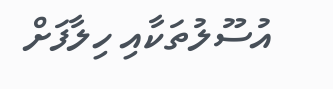އުސޫލުތަކާއި ހިލާފަށް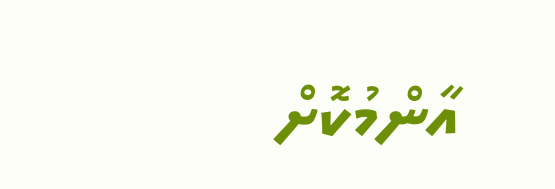އާންމުކޮށް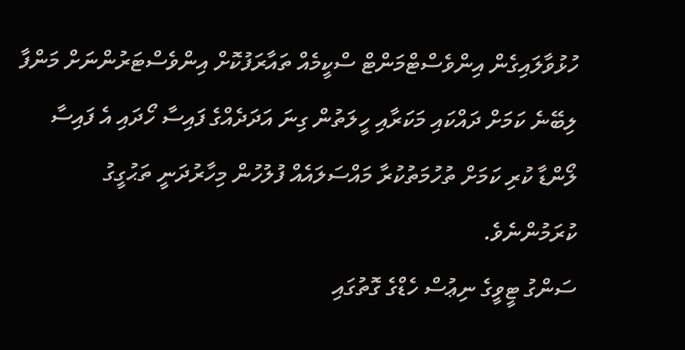ހުޅުވާލައިގެން އިންވެސްޓްމަންޓް ސްކީމެއް ތައާރަފުކޮށް އިންވެސްޓަރުންނަށް މަންފާ ލިބޭނެ ކަމަށް ދައްކައި މަކަރާއި ހީލަތުން ގިނަ އަދަދެއްގެ ފައިސާ ހޯދައި އެ ފައިސާ ލޯންޑާ ކުރި ކަމަށް ތުހުމަތުކުރާ މައްސަލައެއް ފުލުހުން މިހާރުދަނީ ތަޙުގީގު ކުރަމުންނެވެ.
ސަންގު ޓީވީގެ ނިޢުސް ހެޑްގެ ގޮތުގައި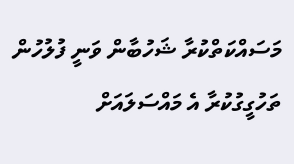މަސައްކަތްކުރާ ޝަހުބާން ވަނީ ފުލުހުން ތަހުގީގުކުރާ އެ މައްސަލައަށް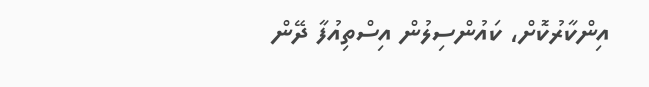އިންކާރުކޮށް، ކައުންސިލުން އިސްތިއުފާ ދޭން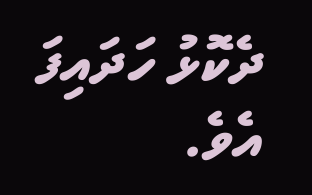ދެކޮޅު ހަދައިފަ އެވެ.